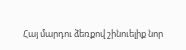Հայ մարդու ձեռքով շինուելիք նոր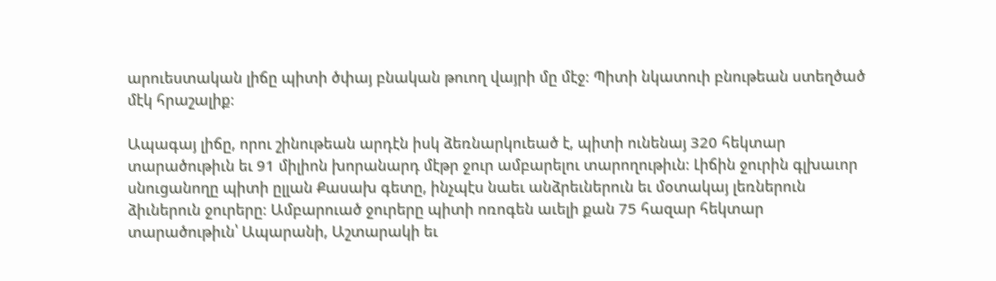արուեստական լիճը պիտի ծփայ բնական թուող վայրի մը մէջ։ Պիտի նկատուի բնութեան ստեղծած մէկ հրաշալիք։

Ապագայ լիճը, որու շինութեան արդէն իսկ ձեռնարկուեած է, պիտի ունենայ 320 հեկտար տարածութիւն եւ 91 միլիոն խորանարդ մէթր ջուր ամբարելու տարողութիւն։ Լիճին ջուրին գլխաւոր սնուցանողը պիտի ըլլան Քասախ գետը, ինչպէս նաեւ անձրեւներուն եւ մօտակայ լեռներուն ձիւներուն ջուրերը։ Ամբարուած ջուրերը պիտի ոռոգեն աւելի քան 75 հազար հեկտար տարածութիւն՝ Ապարանի, Աշտարակի եւ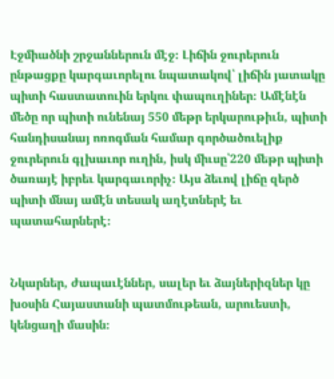Էջմիածնի շրջաններուն մէջ։ Լիճին ջուրերուն ընթացքը կարգաւորելու նպատակով՝ լիճին յատակը պիտի հաստատուին երկու փապուղիներ։ Ամէնէն մեծը որ պիտի ունենայ 550 մեթր երկարութիւն, պիտի հանդիսանայ ոռոգման համար գործածուելիք ջուրերուն գլխաւոր ուղին, իսկ միւսը՝220 մեթր պիտի ծառայէ իբրեւ կարգաւորիչ։ Այս ձեւով լիճը զերծ պիտի մնայ ամէն տեսակ աղէտներէ եւ պատահարներէ։


Նկարներ, ժապաւէններ, սալեր եւ ձայներիզներ կը խօսին Հայաստանի պատմութեան, արուեստի, կենցաղի մասին։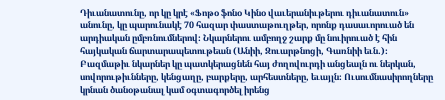Դիւանատունը, որ կը կրէ «Ֆոթօ ֆոնօ Կինօ վաւերանիւթերու դիւանատուն» անունը, կը պարունակէ 70 հազար փաստաթուղթեր, որոնք դասաւորուած են արդիական ըմբռնումներով։ Նկարներու ամբողջ շարք մը նուիրուած է հին հայկական ճարտարապետութեան (Անիի, Զուարթնոցի, Գառնիի եւն.)։ Բազմաթիւ նկարներ կը պատկերացնեն հայ ժողովուրդի անցեալն ու ներկան, սովորութիւնները, կենցաղը, բարքերը, արհեստները, եւայլն։ Ուսումնասիրողները կրնան ծանօթանալ կամ օգտագործել իրենց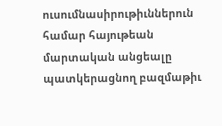ուսումնասիրութիւններուն համար հայութեան մարտական անցեալը պատկերացնող բազմաթիւ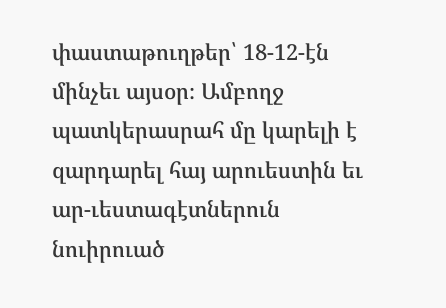փաստաթուղթեր՝ 18-12-էն մինչեւ այսօր։ Ամբողջ պատկերասրահ մը կարելի է զարդարել հայ արուեստին եւ ար-ւեստագէտներուն նուիրուած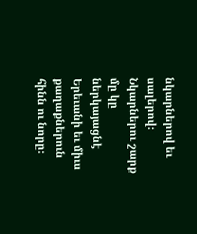նկարներով եւ սալերով։ Նկարներու շարք մը կը ներկայացնէ Երեւանի եւ միւս քաղաքներուն հինն ու նորը։